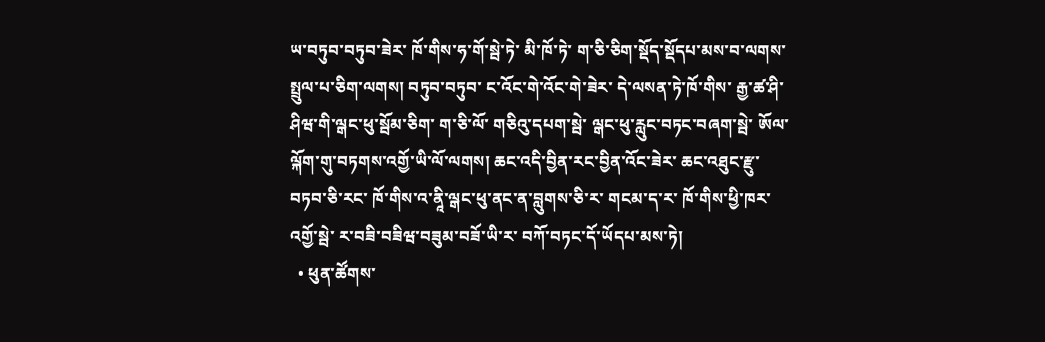ཡ་བཏུབ་བཏུབ་ཟེར་ ཁོ་གིས་ཧ་གོ་སྦེ་ཏེ་ མི་ཁོ་ཏེ་ ག་ཅི་ཅིག་སྡོད་སྡོདཔ་མས་བ་ལགས་ སྤྲུལ་པ་ཅིག་ལགས། བཏུབ་བཏུབ་ ང་འོང་གེ་འོང་གེ་ཟེར་ དེ་ལསན་ཏེ་ཁོ་གིས་ རྒྱ་ཚ་ཤི་ཤིཝ་གི་ལྒང་ཕུ་སྦོམ་ཅིག་ ག་ཅི་ལོ་ གཅིའུ་དཔག་སྦེ་ ལྒང་ཕུ་རླུང་བཏང་བཞག་སྦེ་ ཨོལ་ལྐོག་གུ་བཏགས་འགྱོ་ཡི་ལོ་ལགས། ཆང་འདི་བྱིན་རང་བྱིན་འོང་ཟེར་ ཆང་འཐུང་རྫུ་བཏབ་ཅི་རང་ ཁོ་གིས་འ་ནཱི་ལྒང་ཕུ་ནང་ན་བླུགས་ཅི་ར་ གངམ་ད་ར་ ཁོ་གིས་ཕྱི་ཁར་འགྱོ་སྦེ་ ར་བཟི་བཟིཝ་བཟུམ་བཟོ་ཡི་ར་ བཀོ་བཏང་དོ་ཡོདཔ་མས་ཏེ།
  • ཕུན་ཚོགས་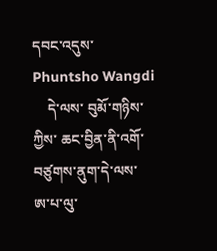དབང་འདུས་ Phuntsho Wangdi
    དེ་ལས་ བུམོ་གཉིས་ཀྱིས་ ཆང་བྱིན་ནི་འགོ་བཙུགས་ནུག་དེ་ལས་ ཨ་པ་ལུ་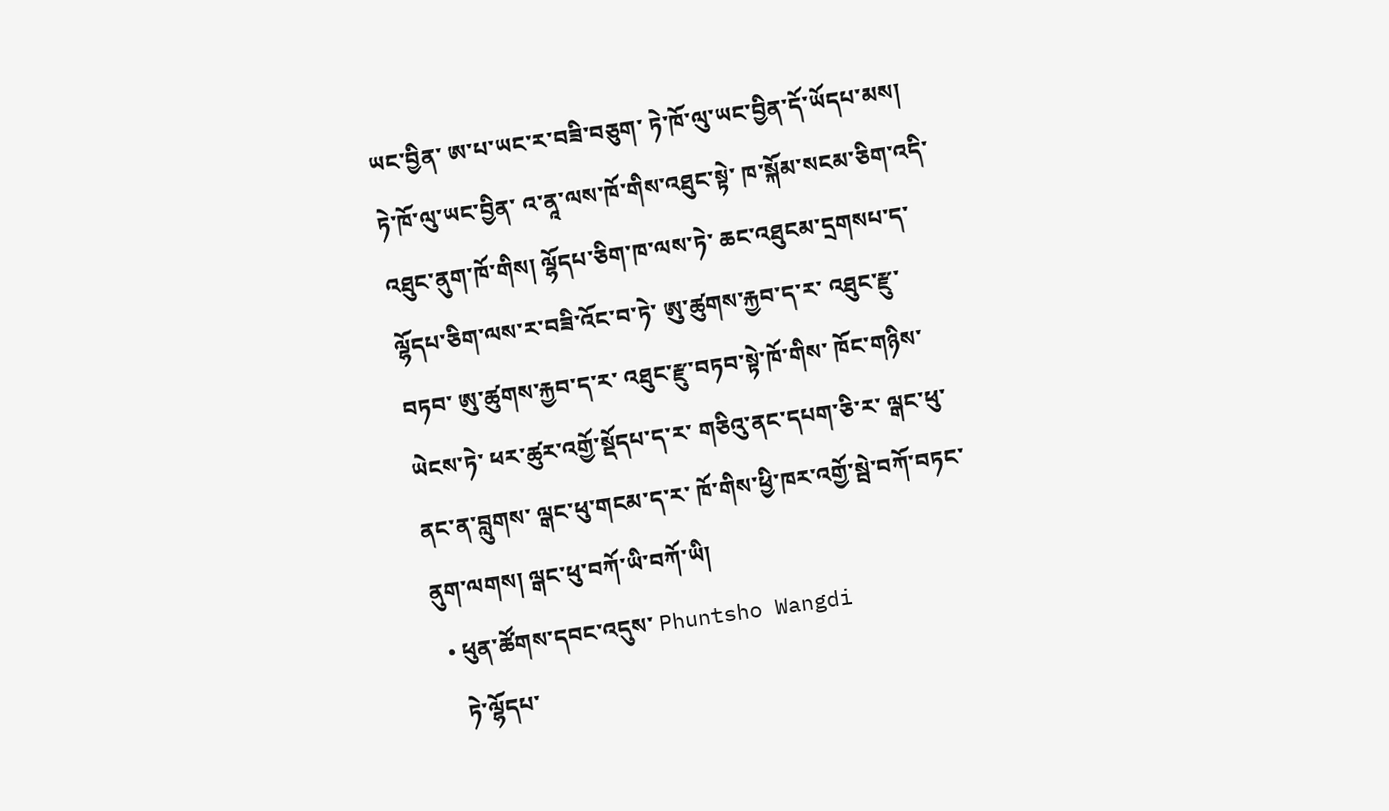ཡང་བྱིན་ ཨ་པ་ཡང་ར་བཟི་བཅུག་ ཏེ་ཁོ་ལུ་ཡང་བྱིན་དོ་ཡོདཔ་མས། ཏེ་ཁོ་ལུ་ཡང་བྱིན་ འ་ནཱ་ལས་ཁོ་གིས་འཐུང་སྟེ་ ཁ་སྐོམ་སངམ་ཅིག་འདི་འཐུང་ནུག་ཁོ་གིས། ལྷོདཔ་ཅིག་ཁ་ལས་ཏེ་ ཆང་འཐུངམ་དྲགསཔ་ད་ ལྷོདཔ་ཅིག་ལས་ར་བཟི་འོང་བ་ཏེ་ ཨུ་ཚུགས་རྐྱབ་ད་ར་ འཐུང་རྫུ་བཏབ་ ཨུ་ཚུགས་རྐྱབ་ད་ར་ འཐུང་རྫུ་བཏབ་སྟེ་ཁོ་གིས་ ཁོང་གཉིས་ཡེངས་ཏེ་ ཕར་ཚུར་འགྱོ་སྡོདཔ་ད་ར་ གཅིའུ་ནང་དཔག་ཅི་ར་ ལྒང་ཕུ་ནང་ན་བླུགས་ ལྒང་ཕུ་གངམ་ད་ར་ ཁོ་གིས་ཕྱི་ཁར་འགྱོ་སྦེ་བཀོ་བཏང་ནུག་ལགས། ལྒང་ཕུ་བཀོ་ཡི་བཀོ་ཡི།
  • ཕུན་ཚོགས་དབང་འདུས་ Phuntsho Wangdi
    ཏེ་ལྷོདཔ་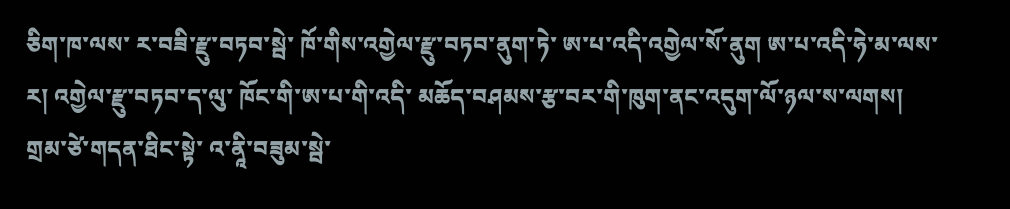ཅིག་ཁ་ལས་ ར་བཟི་རྫུ་བཏབ་སྦེ་ ཁོ་གིས་འགྱེལ་རྫུ་བཏབ་ནུག་ཏེ་ ཨ་པ་འདི་འགྱེལ་སོ་ནུག ཨ་པ་འདི་ཧེ་མ་ལས་ར། འགྱེལ་རྫུ་བཏབ་ད་ལུ་ ཁོང་གི་ཨ་པ་གི་འདི་ མཆོད་བཤམས་རྩ་བར་གི་ཁུག་ནང་འདུག་ལོ་ཉལ་ས་ལགས། གྲམ་ཙེ་གདན་ཐིང་སྟེ་ འ་ནཱི་བཟུམ་སྦེ་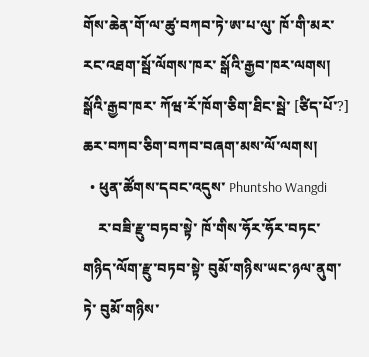གོས་ཆེན་གོ་ལ་ཚུ་བཀབ་ཏེ་ཨ་པ་ལུ་ ཁོ་གི་མར་ རང་འཐག་སྦོ་ལོགས་ཁར་ སྒོའི་རྒྱབ་ཁར་ལགས། སྒོའི་རྒྱབ་ཁར་ ཀོཝ་རོ་ཁོག་ཅིག་ཐིང་སྦེ་ [ཙིད་པོ་?] ཆར་བཀབ་ཅིག་བཀབ་བཞག་མས་ལོ་ལགས།
  • ཕུན་ཚོགས་དབང་འདུས་ Phuntsho Wangdi
    ར་བཟི་རྫུ་བཏབ་སྟེ་ ཁོ་གིས་ཧོར་ཧོར་བཏང་ གཉིད་ལོག་རྫུ་བཏབ་སྟེ་ བུམོ་གཉིས་ཡང་ཉལ་ནུག་ཏེ་ བུམོ་གཉིས་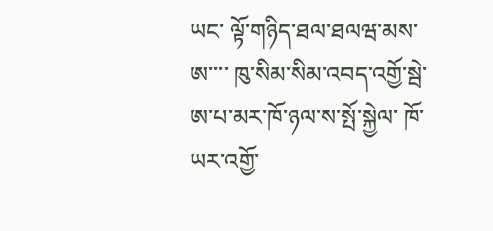ཡང་ ལྟོ་གཉིད་ཐལ་ཐལཝ་མས་ ཨ་་་་ ཁུ་སིམ་སིམ་འབད་འགྱོ་སྦེ་ ཨ་པ་མར་ཁོ་ཉལ་ས་སྤོ་སྐྱེལ་ ཁོ་ཡར་འགྱོ་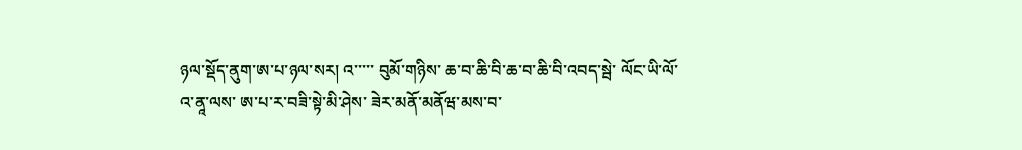ཉལ་སྡོད་ནུག་ཨ་པ་ཉལ་སར། འ་་་་་ བུམོ་གཉིས་ ཆ་བ་ཆི་བི་ཆ་བ་ཆི་བི་འབད་སྦེ་ ལོང་ཡི་ལོ་འ་ནཱ་ལས་ ཨ་པ་ར་བཟི་སྟེ་མི་ཤེས་ ཟེར་མནོ་མནོཝ་མས་བ་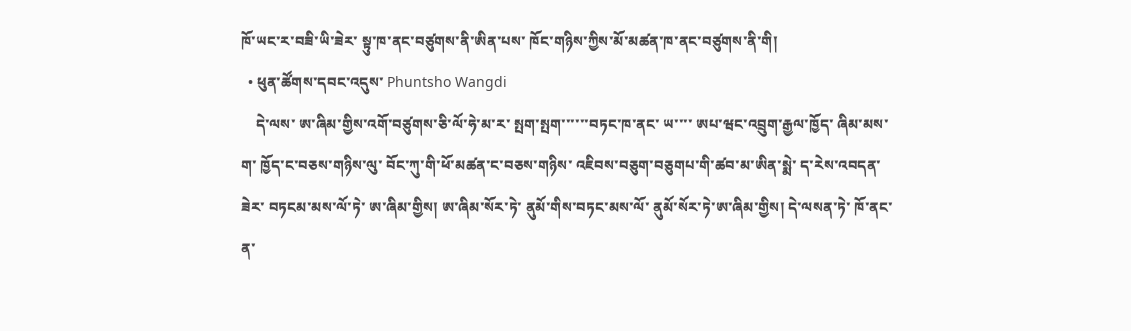ཁོ་ཡང་ར་བཟི་ཡི་ཟེར་ སྟུ་ཁ་ནང་བཙུགས་ནི་ཨིན་པས་ ཁོང་གཉིས་ཀྱིས་མོ་མཚན་ཁ་ནང་བཙུགས་ནི་གི།
  • ཕུན་ཚོགས་དབང་འདུས་ Phuntsho Wangdi
    དེ་ལས་ ཨ་ཞིམ་གྱིས་འགོ་བཙུགས་ཅི་ལོ་ཧེ་མ་ར་ སྤག་སྤག་་་་་་བཏང་ཁ་ནང་ ཡ་་་་ ཨཔ་ཝང་འབྲུག་རྒྱལ་ཁྱོད་ ཞིམ་མས་ག་ ཁྱོད་ང་བཅས་གཉིས་ལུ་ བོང་ཀུ་གི་ཕོ་མཚན་ང་བཅས་གཉིས་ འཇིབས་བཅུག་བཅུགཔ་གི་ཚབ་མ་ཨིན་སྨེ་ ད་རེས་འབདན་ཟེར་ བཏངམ་མས་ལོ་ཏེ་ ཨ་ཞིམ་གྱིས། ཨ་ཞིམ་སོར་ཏེ་ ནུམོ་གིས་བཏང་མས་ལོ་ ནུམོ་སོར་ཏེ་ཨ་ཞིམ་གྱིས། དེ་ལསན་ཏེ་ ཁོ་ནང་ན་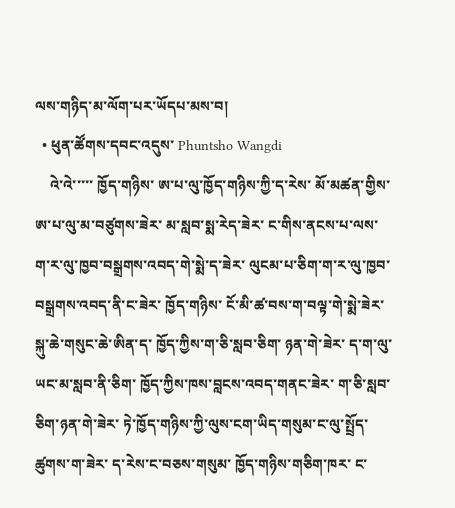ལས་གཉིད་མ་ལོག་པར་ཡོདཔ་མས་བ།
  • ཕུན་ཚོགས་དབང་འདུས་ Phuntsho Wangdi
    འེ་འེ་་་་་ ཁྱོད་གཉིས་ ཨ་པ་ལུ་ཁྱོད་གཉིས་ཀྱི་ད་རེས་ མོ་མཚན་གྱིས་ཨ་པ་ལུ་མ་བཙུགས་ཟེར་ མ་སླབ་སྨ་རེད་ཟེར་ ང་གིས་ནངས་པ་ལས་ ག་ར་ལུ་ཁྱབ་བསྒྲགས་འབད་གེ་སྨེ་ད་ཟེར་ ལུངམ་པ་ཅིག་ག་ར་ལུ་ཁྱབ་བསྒྲགས་འབད་ནི་ང་ཟེར་ ཁྱོད་གཉིས་ ངོ་མི་ཚ་བས་ག་བལྟ་གེ་སྨེ་ཟེར་ སྐུ་ཆེ་གསུང་ཆེ་ཨིན་ད་ ཁྱོད་ཀྱིས་ག་ཅི་སླབ་ཅིག་ ཉན་གེ་ཟེར་ ད་ག་ལུ་ཡང་མ་སླབ་ནི་ཅིག་ ཁྱོད་ཀྱིས་ཁས་བླངས་འབད་གནང་ཟེར་ ག་ཅི་སླབ་ཅིག་ཉན་གེ་ཟེར་ ཏེ་ཁྱོད་གཉིས་ཀྱི་ལུས་ངག་ཡིད་གསུམ་ང་ལུ་སྤྲོད་ཚུགས་ག་ཟེར་ ད་རེས་ང་བཅས་གསུམ་ ཁྱོད་གཉིས་གཅིག་ཁར་ ང་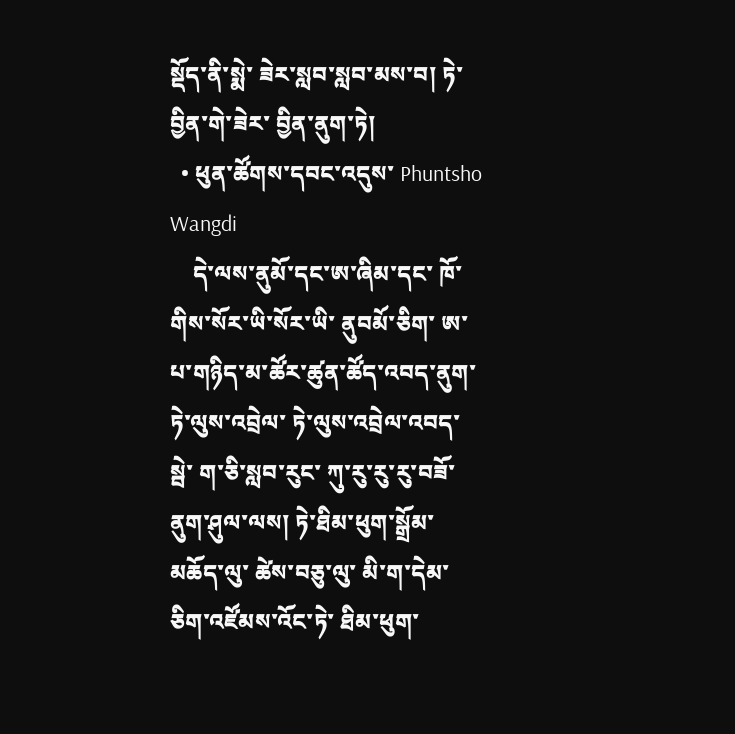སྡོད་ནི་སྨེ་ ཟེར་སླབ་སླབ་མས་བ། ཏེ་བྱིན་གེ་ཟེར་ བྱིན་ནུག་ཏེ།
  • ཕུན་ཚོགས་དབང་འདུས་ Phuntsho Wangdi
    དེ་ལས་ནུམོ་དང་ཨ་ཞིམ་དང་ ཁོ་གིས་སོར་ཡི་སོར་ཡི་ ནུབམོ་ཅིག་ ཨ་པ་གཉིད་མ་ཚོར་ཚུན་ཚོད་འབད་ནུག་ཏེ་ལུས་འབྲེལ་ ཏེ་ལུས་འབྲེལ་འབད་སྦེ་ ག་ཅི་སླབ་རུང་ ཀུ་རུ་རུ་རུ་བཟོ་ནུག་ཤུལ་ལས། ཏེ་ཐིམ་ཕུག་སྒྲོམ་མཆོད་ལུ་ ཚེས་བཅུ་ལུ་ མི་ག་དེམ་ཅིག་འཛོམས་འོང་ཏེ་ ཐིམ་ཕུག་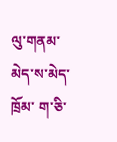ལུ་གནམ་མེད་ས་མེད་ཁྲོམ་ ག་ཅི་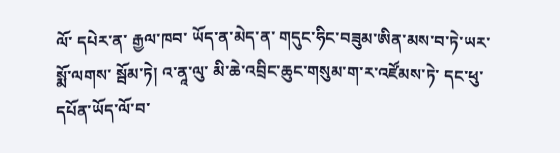ལོ་ དཔེར་ན་ རྒྱལ་ཁབ་ ཡོད་ན་མེད་ན་ གདུང་ཧིང་བཟུམ་ཨིན་མས་བ་ཏེ་ཡར་སྨོ་ལགས་ སྦོམ་ཏེ། འ་ནཱ་ལུ་ མི་ཆེ་འབྲིང་ཆུང་གསུམ་ག་ར་འཛོམས་ཏེ་ དང་ཕུ་དཔོན་ཡོད་ལོ་བ་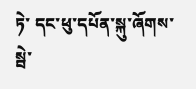ཏེ་ དང་ཕུ་དཔོན་སྐུ་ཞོགས་སྦེ་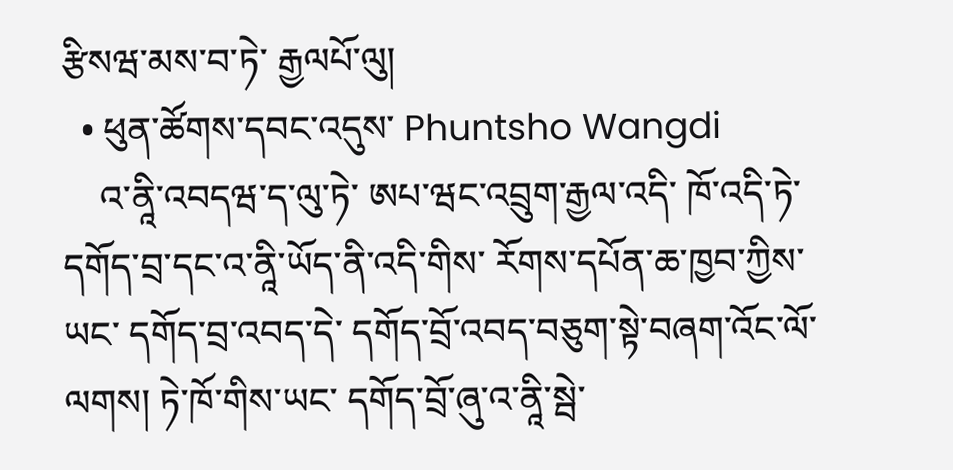རྩིསཝ་མས་བ་ཏེ་ རྒྱལཔོ་ལུ།
  • ཕུན་ཚོགས་དབང་འདུས་ Phuntsho Wangdi
    འ་ནཱི་འབདཝ་ད་ལུ་ཏེ་ ཨཔ་ཝང་འབྲུག་རྒྱལ་འདི་ ཁོ་འདི་ཏེ་ དགོད་བྲ་དང་འ་ནཱི་ཡོད་ནི་འདི་གིས་ རོགས་དཔོན་ཆ་ཁྱབ་ཀྱིས་ཡང་ དགོད་བྲ་འབད་དེ་ དགོད་བྲོ་འབད་བཅུག་སྟེ་བཞག་འོང་ལོ་ལགས། ཏེ་ཁོ་གིས་ཡང་ དགོད་བྲོ་ཞུ་འ་ནཱི་སྦེ་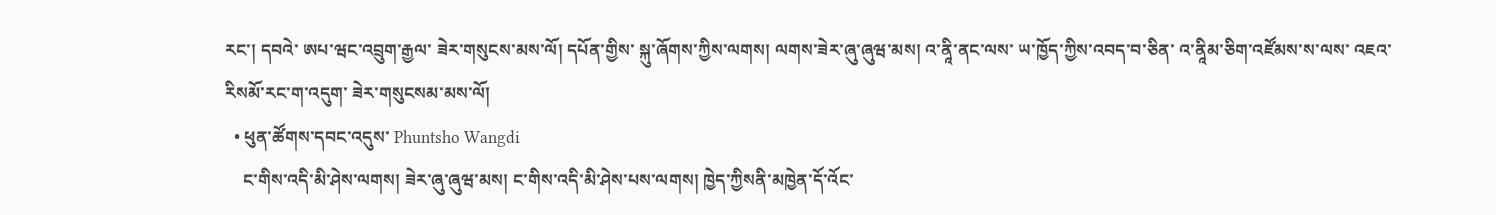རང་། དབའེ་ ཨཔ་ཝང་འབྲུག་རྒྱལ་ ཟེར་གསུངས་མས་ལོ། དཔོན་གྱིས་ སྐུ་ཞོགས་ཀྱིས་ལགས། ལགས་ཟེར་ཞུ་ཞུཝ་མས། འ་ནཱི་ནང་ལས་ ཡ་ཁྱོད་ཀྱིས་འབད་བ་ཅིན་ འ་ནཱིམ་ཅིག་འཛོམས་ས་ལས་ འཇའ་རིསམོ་རང་ག་འདུག་ ཟེར་གསུངསམ་མས་ལོ།
  • ཕུན་ཚོགས་དབང་འདུས་ Phuntsho Wangdi
    ང་གིས་འདི་མི་ཤེས་ལགས། ཟེར་ཞུ་ཞུཝ་མས། ང་གིས་འདི་མི་ཤེས་པས་ལགས། ཁྱེད་ཀྱིསནི་མཁྱེན་དོ་འོང་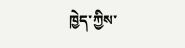ཁྱེད་ཀྱིས་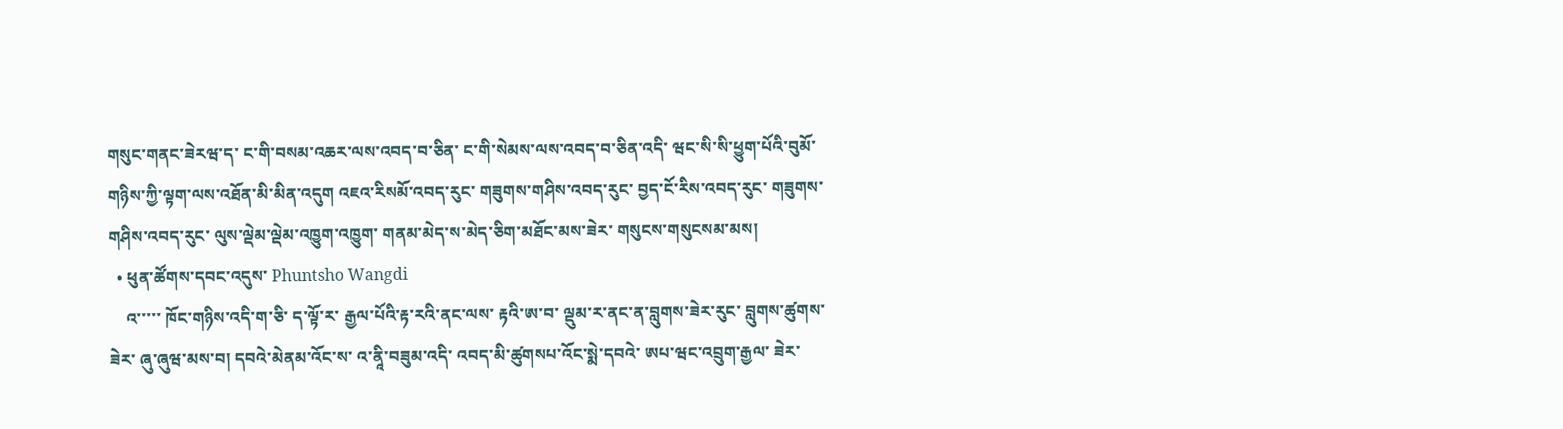གསུང་གནང་ཟེརཝ་ད་ ང་གི་བསམ་འཆར་ལས་འབད་བ་ཅིན་ ང་གི་སེམས་ལས་འབད་བ་ཅིན་འདི་ ཝང་སི་སི་ཕྱུག་པོའི་བུམོ་གཉིས་ཀྱི་ལྟག་ལས་འཐོན་མི་མིན་འདུག འཇའ་རིསམོ་འབད་རུང་ གཟུགས་གཤིས་འབད་རུང་ བྱད་ངོ་རིས་འབད་རུང་ གཟུགས་གཤིས་འབད་རུང་ ལུས་ལྡེམ་ལྡེམ་འཁྱུག་འཁྱུག་ གནམ་མེད་ས་མེད་ཅིག་མཐོང་མས་ཟེར་ གསུངས་གསུངསམ་མས།
  • ཕུན་ཚོགས་དབང་འདུས་ Phuntsho Wangdi
    འ་་་་་ ཁོང་གཉིས་འདི་ག་ཅི་ ད་ལྟོ་ར་ རྒྱལ་པོའི་རྟ་རའི་ནང་ལས་ རྟའི་ཨ་བ་ ལྡུམ་ར་ནང་ན་བླུགས་ཟེར་རུང་ བླུགས་ཚུགས་ཟེར་ ཞུ་ཞུཝ་མས་བ། དབའེ་མེནམ་འོང་ས་ འ་ནཱི་བཟུམ་འདི་ འབད་མི་ཚུགསཔ་འོང་སྨེ་དབའེ་ ཨཔ་ཝང་འབྲུག་རྒྱལ་ ཟེར་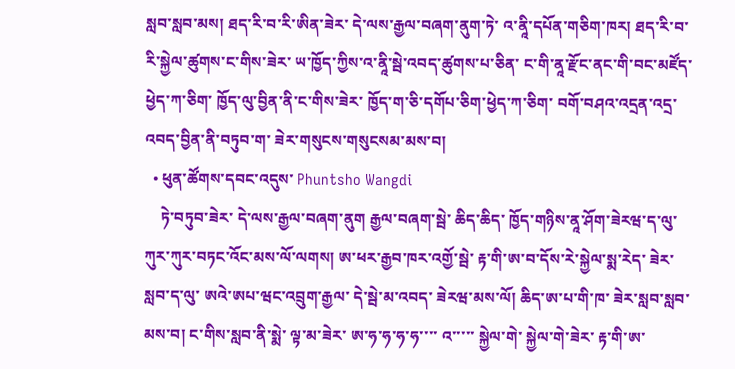སླབ་སླབ་མས། ཐད་རི་བ་རི་ཨིན་ཟེར་ དེ་ལས་རྒྱལ་བཞག་ནུག་ཏེ་ འ་ནཱི་དཔོན་གཅིག་ཁར། ཐད་རི་བ་རི་སྐྱེལ་ཚུགས་ང་གིས་ཟེར་ ཡ་ཁྱོད་ཀྱིས་འ་ནཱི་སྦེ་འབད་ཚུགས་པ་ཅིན་ ང་གི་ནཱ་རྫོང་ནང་གི་བང་མཛོད་ཕྱེད་ཀ་ཅིག་ ཁྱོད་ལུ་བྱིན་ནི་ང་གིས་ཟེར་ ཁྱོད་ག་ཅི་དགོཔ་ཅིག་ཕྱེད་ཀ་ཅིག་ བགོ་བཤའ་འདྲན་འདྲ་འབད་བྱིན་ནི་བཏུབ་ག་ ཟེར་གསུངས་གསུངསམ་མས་བ།
  • ཕུན་ཚོགས་དབང་འདུས་ Phuntsho Wangdi
    ཏེ་བཏུབ་ཟེར་ དེ་ལས་རྒྱལ་བཞག་ནུག རྒྱལ་བཞག་སྦེ་ ཆིད་ཆིད་ ཁྱོད་གཉིས་ནཱ་ཤོག་ཟེརཝ་ད་ལུ་ ཀུར་ཀུར་བཏང་འོང་མས་ལོ་ལགས། ཨ་ཕར་རྒྱབ་ཁར་འགྱོ་སྦེ་ རྟ་གི་ཨ་བ་དོས་རེ་སྐྱེལ་སྨ་རེད་ ཟེར་སླབ་ད་ལུ་ ཨའེ་ཨཔ་ཝང་འབྲུག་རྒྱལ་ དེ་སྦེ་མ་འབད་ ཟེརཝ་མས་ལོ། ཆིད་ཨ་པ་གི་ཁ་ ཟེར་སླབ་སླབ་མས་བ། ང་གིས་སླབ་ནི་སྨེ་ ལྟ་མ་ཟེར་ ཨ་ཧ་ཧ་ཧ་ཧ་་་་ འ་་་་་ སྐྱེལ་གེ་ སྐྱེལ་གེ་ཟེར་ རྟ་གི་ཨ་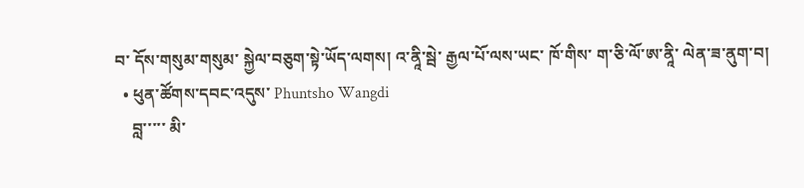བ་ དོས་གསུམ་གསུམ་ སྐྱེལ་བཅུག་སྟེ་ཡོད་ལགས། འ་ནཱི་སྦེ་ རྒྱལ་པོ་ལས་ཡང་ ཁོ་གིས་ ག་ཅི་ལོ་ཨ་ནཱི་ ལེན་ཟ་ནུག་བ།
  • ཕུན་ཚོགས་དབང་འདུས་ Phuntsho Wangdi
    བླ་་་་་ མི་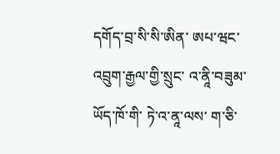དགོད་བྲ་སི་སི་ཨིན་ ཨཔ་ཝང་འབྲུག་རྒྱལ་གྱི་སྲུང་ འ་ནཱི་བཟུམ་ཡོད་ཁོ་གི་ ཏེ་འ་ནཱ་ལས་ ག་ཅི་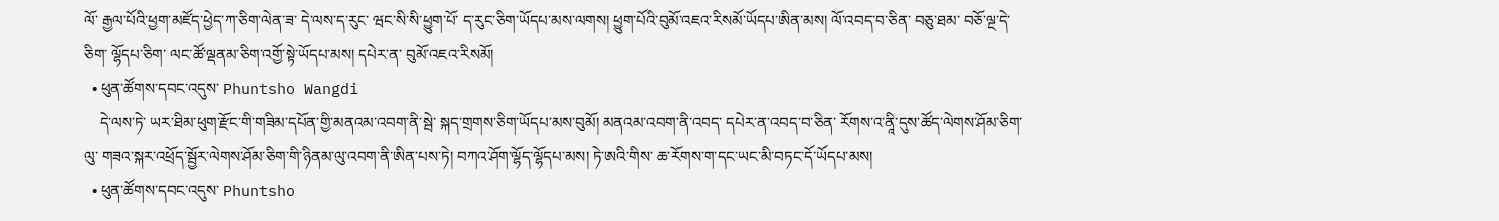ལོ་ རྒྱལ་པོའི་ཕྱག་མཛོད་ཕྱེད་ཀ་ཅིག་ལེན་ཟ་ དེ་ལས་ད་རུང་ ཝང་སི་སི་ཕྱུག་པོ་ ད་རུང་ཅིག་ཡོདཔ་མས་ལགས། ཕྱུག་པོའི་བུམོ་འཇའ་རིསམོ་ཡོདཔ་ཨིན་མས། ལོ་འབད་བ་ཅིན་ བཅུ་ཐམ་ བཅོ་ལྔ་དེ་ཅིག་ ལྷོདཔ་ཅིག་ ལང་ཚོ་ལྡནམ་ཅིག་འགྱོ་སྟེ་ཡོདཔ་མས། དཔེར་ན་ བུམོ་འཇའ་རིསམོ།
  • ཕུན་ཚོགས་དབང་འདུས་ Phuntsho Wangdi
    དེ་ལས་ཏེ་ ཡར་ཐིམ་ཕུག་རྫོང་གི་གཟིམ་དཔོན་གྱི་མནའམ་འབག་ནི་སྦེ་ སྐད་གྲགས་ཅིག་ཡོདཔ་མས་བུམོ། མནའམ་འབག་ནི་འབད་ དཔེར་ན་འབད་བ་ཅིན་ རོགས་འ་ནཱི་དུས་ཚོད་ལེགས་ཤོམ་ཅིག་ལུ་ གཟའ་སྐར་འཕྲོད་སྦྱོར་ལེགས་ཤོམ་ཅིག་གི་ཉིནམ་ལུ་འབག་ནི་ཨིན་པས་ཏེ། བཀའ་ཤོག་ལྷོད་ལྷོདཔ་མས། ཏེ་ཨའི་གིས་ ཆ་རོགས་ག་དང་ཡང་མི་བཏང་དོ་ཡོདཔ་མས།
  • ཕུན་ཚོགས་དབང་འདུས་ Phuntsho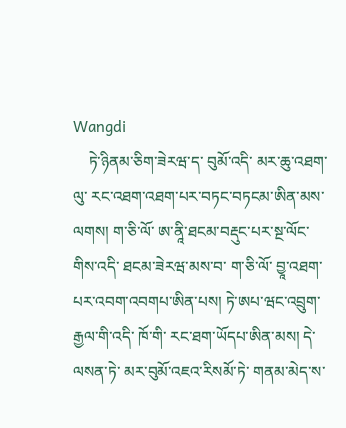Wangdi
    ཏེ་ཉིནམ་ཅིག་ཟེརཝ་ད་ བུམོ་འདི་ མར་ཆུ་འཐག་ལུ་ རང་འཐག་འཐག་པར་བཏང་བཏངམ་ཨིན་མས་ལགས། ག་ཅི་ལོ་ ཨ་ནཱི་ཐངམ་བརྡུང་པར་སྔ་ལོང་གིས་འདི་ ཐངམ་ཟེརཝ་མས་བ་ ག་ཅི་ལོ་ བྱཱ་འཐག་པར་འབག་འབགཔ་ཨིན་པས། ཏེ་ཨཔ་ཝང་འབྲུག་རྒྱལ་གི་འདི་ ཁོ་གི་ རང་ཐག་ཡོདཔ་ཨིན་མས། དེ་ལསན་ཏེ་ མར་བུམོ་འཇའ་རིསམོ་ཏེ་ གནམ་མེད་ས་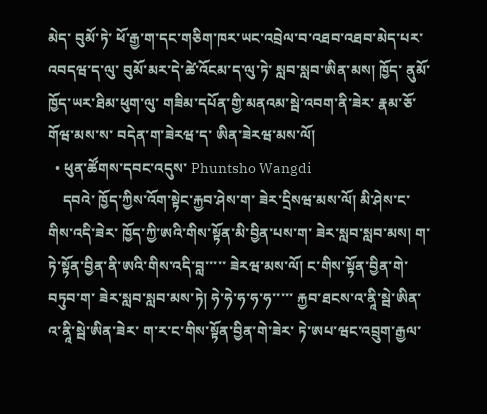མེད་ བུམོ་ཏེ་ ཕོ་རྒྱ་ག་དང་གཅིག་ཁར་ཡང་འབྲེལ་བ་འཐབ་འཐབ་མེད་པར་ འབདཝ་ད་ལུ་ བུམོ་མར་དེ་ཚེ་འོངམ་ད་ལུ་ཏེ་ སླབ་སླབ་ཨིན་མས། ཁྱོད་ ནུམོ་ཁྱོད་ཡར་ཐིམ་ཕུག་ལུ་ གཟིམ་དཔོན་གྱི་མནའམ་སྦེ་འབག་ནི་ཟེར་ རྣམ་ཅོ་གོཝ་མས་ས་ བདེན་ག་ཟེརཝ་ད་ ཨིན་ཟེརཝ་མས་ལོ།
  • ཕུན་ཚོགས་དབང་འདུས་ Phuntsho Wangdi
    དབའེ་ ཁྱོད་ཀྱིས་འོག་སྟེང་རྐྱབ་ཤེས་ག་ ཟེར་དྲིསཝ་མས་ལོ། མི་ཤེས་ང་གིས་འདི་ཟེར་ ཁྱོད་ཀྱི་ཨའི་གིས་སྟོན་མི་བྱིན་པས་ག་ ཟེར་སླབ་སླབ་མས། ག་ཏེ་སྟོན་བྱིན་ནི་ཨའི་གིས་འདི་བླ་་་་་ ཟེརཝ་མས་ལོ། ང་གིས་སྟོན་བྱིན་གེ་བཏུབ་ག་ ཟེར་སླབ་སླབ་མས་ཏེ། ཧེ་ཧེ་ཧ་ཧ་ཧ་་་་་ རྐྱབ་ཐངས་འ་ནཱི་སྦེ་ཨིན་ འ་ནཱི་སྦེ་ཨིན་ཟེར་ ག་ར་ང་གིས་སྟོན་བྱིན་གེ་ཟེར་ ཏེ་ཨཔ་ཝང་འབྲུག་རྒྱལ་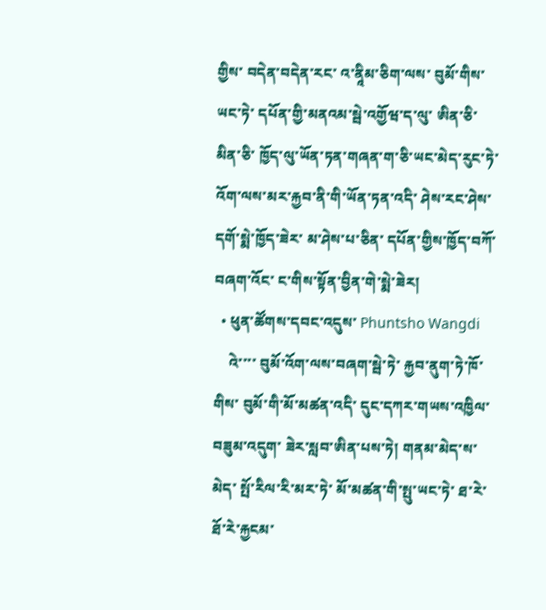གྱིས་ བདེན་བདེན་རང་ འ་ནཱིམ་ཅིག་ལས་ བུམོ་གིས་ཡང་ཏེ་ དཔོན་གྱི་མནའམ་སྦེ་འགྱོཝ་ད་ལུ་ ཨིན་ཅི་མིན་ཅི་ ཁྱོད་ལུ་ཡོན་ཏན་གཞན་ག་ཅི་ཡང་མེད་རུང་ཏེ་ འོག་ལས་མར་རྐྱབ་ནི་གི་ཡོན་ཏན་འདི་ ཤེས་རང་ཤེས་དགོ་སྨེ་ཁྱོད་ཟེར་ མ་ཤེས་པ་ཅིན་ དཔོན་གྱིས་ཁྱོད་བཀོ་བཞག་འོང་ ང་གིས་སྟོན་བྱིན་གེ་སྨེ་ཟེར།
  • ཕུན་ཚོགས་དབང་འདུས་ Phuntsho Wangdi
    འེ་་་་ བུམོ་འོག་ལས་བཞག་སྦེ་ཏེ་ རྐྱབ་ནུག་ཏེ་ཁོ་གིས་ བུམོ་གི་མོ་མཚན་འདི་ དུང་དཀར་གཡས་འཁྱིལ་བཟུམ་འདུག་ ཟེར་སླབ་ཨིན་པས་ཏེ། གནམ་མེད་ས་མེད་ སྤོ་རིལ་རི་མར་ཏེ་ མོ་མཚན་གི་སྤུ་ཡང་ཏེ་ ཐ་རེ་ཐོ་རེ་རྐྱངམ་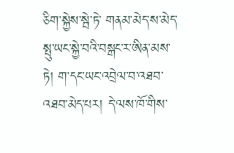ཅིག་སྐྱེས་སྦེ་ཏེ་ གནམ་མེད་ས་མེད་སྤུ་ཡང་སྐྱེ་བའི་བསྒང་ར་ཨིན་མས་ཏེ། ག་དང་ཡང་འབྲེལ་བ་འཐབ་འཐབ་མེད་པར། དེ་ལས་ཁོ་གིས་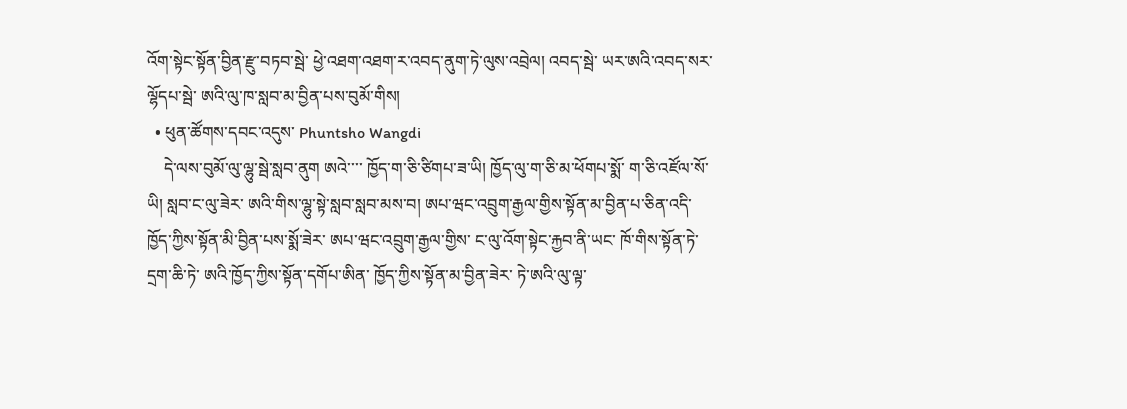འོག་སྟེང་སྟོན་བྱིན་རྫུ་བཏབ་སྦེ་ ཕྱེ་འཐག་འཐག་ར་འབད་ནུག་ཏེ་ལུས་འབྲེལ། འབད་སྦེ་ ཡར་ཨའི་འབད་སར་ལྷོདཔ་སྦེ་ ཨའི་ལུ་ཁ་སླབ་མ་བྱིན་པས་བུམོ་གིས།
  • ཕུན་ཚོགས་དབང་འདུས་ Phuntsho Wangdi
    དེ་ལས་བུམོ་ལུ་ལྷུ་སྦེ་སླབ་ནུག ཨའེ་་་་ ཁྱོད་ག་ཅི་ཙིགཔ་ཟ་ཡི། ཁྱོད་ལུ་ག་ཅི་མ་ཕོགཔ་སྨོ་ ག་ཅི་འཛོལ་སོ་ཡི། སླབ་ང་ལུ་ཟེར་ ཨའི་གིས་ལྷུ་སྟེ་སླབ་སླབ་མས་བ། ཨཔ་ཝང་འབྲུག་རྒྱལ་གྱིས་སྟོན་མ་བྱིན་པ་ཅིན་འདི་ ཁྱོད་ཀྱིས་སྟོན་མི་བྱིན་པས་སྨོ་ཟེར་ ཨཔ་ཝང་འབྲུག་རྒྱལ་གྱིས་ ང་ལུ་འོག་སྟེང་རྐྱབ་ནི་ཡང་ ཁོ་གིས་སྟོན་ཏེ་དྲག་ཆི་ཏེ་ ཨའི་ཁྱོད་ཀྱིས་སྟོན་དགོཔ་ཨིན་ ཁྱོད་ཀྱིས་སྟོན་མ་བྱིན་ཟེར་ ཏེ་ཨའི་ལུ་ལྟ་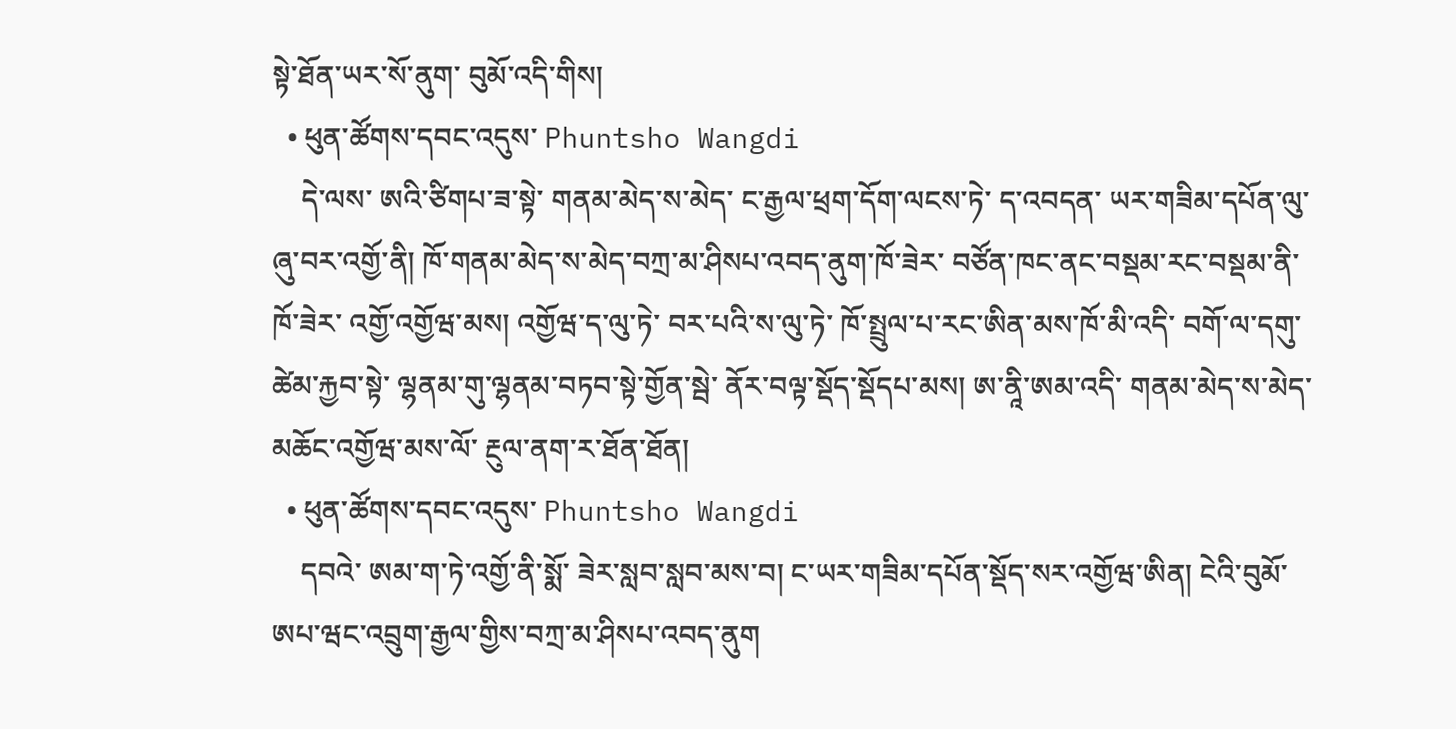སྟེ་ཐོན་ཡར་སོ་ནུག་ བུམོ་འདི་གིས།
  • ཕུན་ཚོགས་དབང་འདུས་ Phuntsho Wangdi
    དེ་ལས་ ཨའི་ཙིགཔ་ཟ་སྟེ་ གནམ་མེད་ས་མེད་ ང་རྒྱལ་ཕྲག་དོག་ལངས་ཏེ་ ད་འབདན་ ཡར་གཟིམ་དཔོན་ལུ་ཞུ་བར་འགྱོ་ནི། ཁོ་གནམ་མེད་ས་མེད་བཀྲ་མ་ཤིསཔ་འབད་ནུག་ཁོ་ཟེར་ བཙོན་ཁང་ནང་བསྡམ་རང་བསྡམ་ནི་ཁོ་ཟེར་ འགྱོ་འགྱོཝ་མས། འགྱོཝ་ད་ལུ་ཏེ་ བར་པའི་ས་ལུ་ཏེ་ ཁོ་སྤྲུལ་པ་རང་ཨིན་མས་ཁོ་མི་འདི་ བགོ་ལ་དགུ་ཚེམ་རྐྱབ་སྟེ་ ལྷནམ་གུ་ལྷནམ་བཏབ་སྟེ་གྱོན་སྦེ་ ནོར་བལྟ་སྡོད་སྡོདཔ་མས། ཨ་ནཱི་ཨམ་འདི་ གནམ་མེད་ས་མེད་མཆོང་འགྱོཝ་མས་ལོ་ རྔུལ་ནག་ར་ཐོན་ཐོན།
  • ཕུན་ཚོགས་དབང་འདུས་ Phuntsho Wangdi
    དབའེ་ ཨམ་ག་ཏེ་འགྱོ་ནི་སྨོ་ ཟེར་སླབ་སླབ་མས་བ། ང་ཡར་གཟིམ་དཔོན་སྡོད་སར་འགྱོཝ་ཨིན། ངེའི་བུམོ་ ཨཔ་ཝང་འབྲུག་རྒྱལ་གྱིས་བཀྲ་མ་ཤིསཔ་འབད་ནུག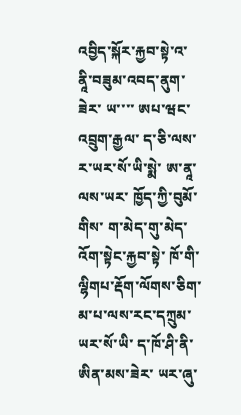འབྱིད་སྐོར་རྐྱབ་སྟེ་འ་ནཱི་བཟུམ་འབད་ནུག་ཟེར་ ཡ་་་་ ཨཔ་ཝང་འབྲུག་རྒྱལ་ ད་ཅི་ལས་ར་ཡར་སོ་ཡི་སྨེ་ ཨ་ནཱ་ལས་ཡར་ ཁྱོད་ཀྱི་བུམོ་གིས་ ག་མེད་གུ་མེད་འོག་སྟེང་རྐྱབ་སྟེ་ ཁོ་གི་ལྷིགཔ་རྡོག་ལོགས་ཅིག་ མ་པ་ལས་རང་དཀྲུམ་ཡར་སོ་ཡི་ ད་ཁོ་ཤི་ནི་ཨིན་མས་ཟེར་ ཡར་ཞུ་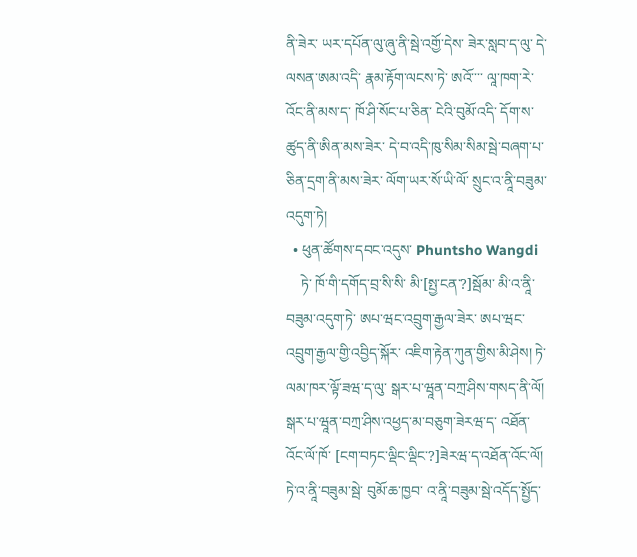ནི་ཟེར་ ཡར་དཔོན་ལུ་ཞུ་ནི་སྦེ་འགྱོ་དེས་ ཟེར་སླབ་ད་ལུ་ དེ་ལསན་ཨམ་འདི་ རྣམ་རྟོག་ལངས་ཏེ་ ཨའོ་་་་ ལཱ་ཁག་རེ་འོང་ནི་མས་ད་ ཁོ་ཤི་སོང་པ་ཅིན་ ངེའི་བུམོ་འདི་ དོག་ས་ཚུད་ནི་ཨིན་མས་ཟེར་ དེ་བ་འདི་ཁུ་སིམ་སིམ་སྦེ་བཞག་པ་ཅིན་དྲག་ནི་མས་ཟེར་ ལོག་ཡར་སོ་ཡི་ལོ་ སྲུང་འ་ནཱི་བཟུམ་འདུག་ཏེ།
  • ཕུན་ཚོགས་དབང་འདུས་ Phuntsho Wangdi
    ཏེ་ ཁོ་གི་དགོད་བྲ་སི་སི་ མི་[སྤྱ་ངན་?]སྦོམ་ མི་འ་ནཱི་བཟུམ་འདུག་ཏེ་ ཨཔ་ཝང་འབྲུག་རྒྱལ་ཟེར་ ཨཔ་ཝང་འབྲུག་རྒྱལ་གྱི་འབྱིད་སྐོར་ འཇིག་རྟེན་ཀུན་གྱིས་མི་ཤེས། ཏེ་ལམ་ཁར་ལྟོ་ཟཝ་ད་ལུ་ སྒར་པ་ཝཱན་བཀྲ་ཤིས་གསད་ནི་ལོ། སྒར་པ་ཝཱན་བཀྲ་ཤིས་འཕྱད་མ་བཅུག་ཟེརཝ་ད་ འཐོན་འོང་ལོ་ཁོ་ [ངག་བཏང་ལྡིང་ལྡིང་?]ཟེརཝ་ད་འཐོན་འོང་ལོ། ཏེ་འ་ནཱི་བཟུམ་སྦེ་ བུམོ་ཆ་ཁྱབ་ འ་ནཱི་བཟུམ་སྦེ་འདོད་སྤྱོད་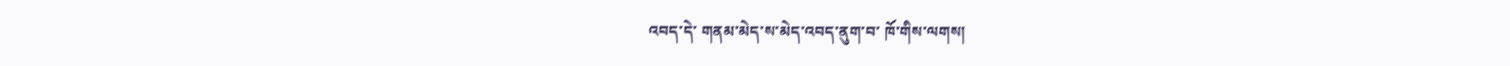འབད་དེ་ གནམ་མེད་ས་མེད་འབད་ནུག་བ་ ཁོ་གིས་ལགས།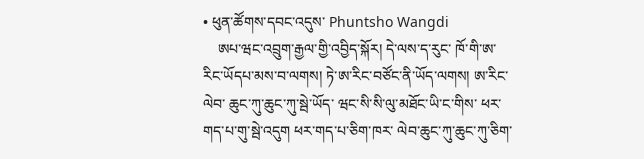• ཕུན་ཚོགས་དབང་འདུས་ Phuntsho Wangdi
    ཨཔ་ཝང་འབྲུག་རྒྱལ་གྱི་འབྱིད་སྐོར། དེ་ལས་ད་རུང་ ཁོ་གི་ཨ་རིང་ཡོདཔ་མས་བ་ལགས། ཏེ་ཨ་རིང་བཙོང་ནི་ཡོད་ལགས། ཨ་རིང་ལེབ་ ཆུང་ཀུ་ཆུང་ཀུ་སྦེ་ཡོད་ ཝང་སི་སི་ལུ་མཐོང་ཡི་ང་གིས་ ཕར་གད་པ་གུ་སྦེ་འདུག ཕར་གད་པ་ཅིག་ཁར་ ལེབ་ཆུང་ཀུ་ཆུང་ཀུ་ཅིག་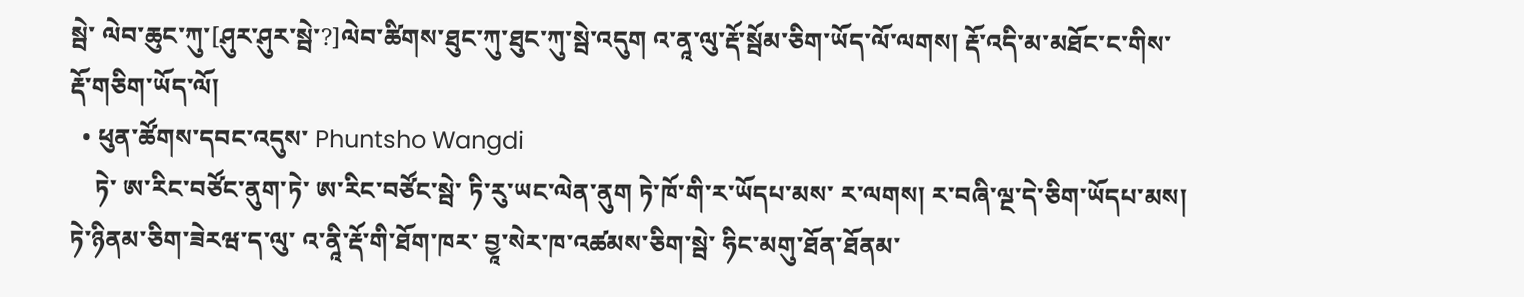སྦེ་ ལེབ་ཆུང་ཀུ་[ཤུར་ཤུར་སྦེ་?]ལེབ་ཚིགས་ཐུང་ཀུ་ཐུང་ཀུ་སྦེ་འདུག འ་ནཱ་ལུ་རྡོ་སྦོམ་ཅིག་ཡོད་ལོ་ལགས། རྡོ་འདི་མ་མཐོང་ང་གིས་ རྡོ་གཅིག་ཡོད་ལོ།
  • ཕུན་ཚོགས་དབང་འདུས་ Phuntsho Wangdi
    ཏེ་ ཨ་རིང་བཙོང་ནུག་ཏེ་ ཨ་རིང་བཙོང་སྦེ་ ཏི་རུ་ཡང་ལེན་ནུག ཏེ་ཁོ་གི་ར་ཡོདཔ་མས་ ར་ལགས། ར་བཞི་ལྔ་དེ་ཅིག་ཡོདཔ་མས། ཏེ་ཉིནམ་ཅིག་ཟེརཝ་ད་ལུ་ འ་ནཱི་རྡོ་གི་ཐོག་ཁར་ བྱཱ་སེར་ཁ་འཚམས་ཅིག་སྦེ་ ཧིང་མགུ་ཐོན་ཐོནམ་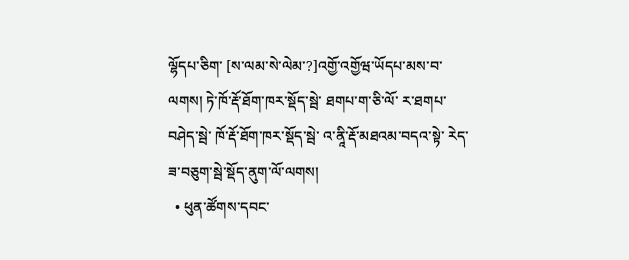ལྷོདཔ་ཅིག་ [ས་ལམ་སེ་ལེམ་?]འགྱོ་འགྱོཝ་ཡོདཔ་མས་བ་ལགས། ཏེ་ཁོ་རྡོ་ཐོག་ཁར་སྡོད་སྦེ་ ཐགཔ་ག་ཅི་ལོ་ ར་ཐགཔ་བཤེད་སྦེ་ ཁོ་རྡོ་ཐོག་ཁར་སྡོད་སྦེ་ འ་ནཱི་རྡོ་མཐའམ་བདའ་སྟེ་ རེད་ཟ་བཅུག་སྦེ་སྡོད་ནུག་ལོ་ལགས།
  • ཕུན་ཚོགས་དབང་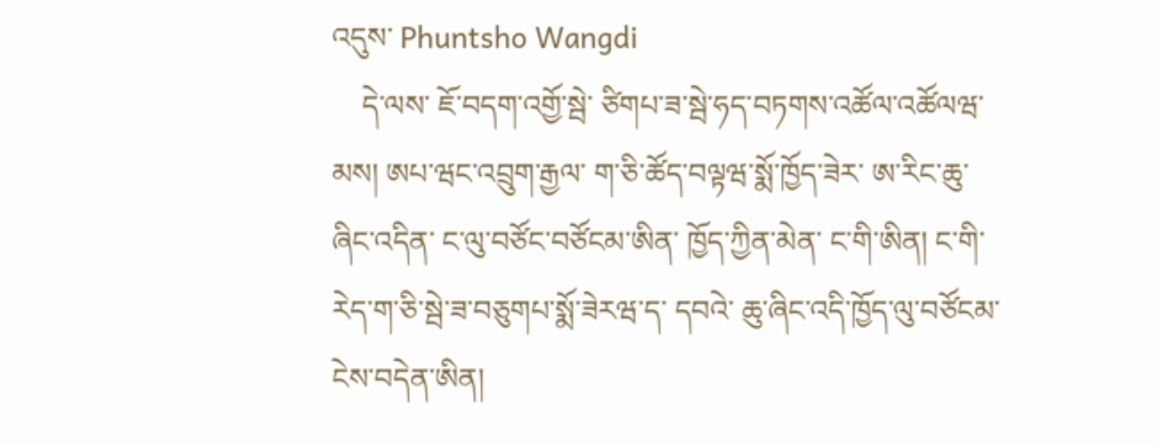འདུས་ Phuntsho Wangdi
    དེ་ལས་ ཇོ་བདག་འགྱོ་སྦེ་ ཙིགཔ་ཟ་སྦེ་ཧད་བཏགས་འཚོལ་འཚོལཝ་མས། ཨཔ་ཝང་འབྲུག་རྒྱལ་ ག་ཅི་ཚོད་བལྟཝ་སྨོ་ཁྱོད་ཟེར་ ཨ་རིང་ཆུ་ཞིང་འདིན་ ང་ལུ་བཙོང་བཙོངམ་ཨིན་ ཁྱོད་ཀྱིན་མེན་ ང་གི་ཨིན། ང་གི་རེད་ག་ཅི་སྦེ་ཟ་བཅུགཔ་སྨོ་ཟེརཝ་ད་ དབའེ་ ཆུ་ཞིང་འདི་ཁྱོད་ལུ་བཙོངམ་ངེས་བདེན་ཨིན།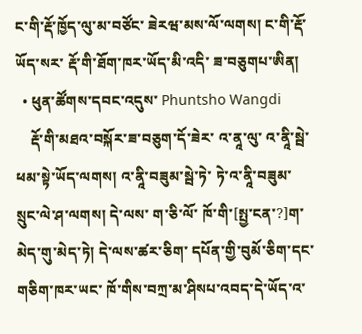ང་གི་རྡོ་ཁྱོད་ལུ་མ་བཙོང་ ཟེརཝ་མས་ལོ་ལགས། ང་གི་རྡོ་ཡོད་སར་ རྡོ་གི་ཐོག་ཁར་ཡོད་མི་འདི་ ཟ་བཅུགཔ་ཨིན།
  • ཕུན་ཚོགས་དབང་འདུས་ Phuntsho Wangdi
    རྡོ་གི་མཐའ་བསྐོར་ཟ་བཅུག་དོ་ཟེར་ འ་ནཱ་ལུ་ འ་ནཱི་སྦེ་ཕམ་སྟེ་ཡོད་ལགས། འ་ནཱི་བཟུམ་སྦེ་ཏེ་ ཏེ་འ་ནཱི་བཟུམ་སྲུང་ལེ་ཤ་ལགས། དེ་ལས་ ག་ཅི་ལོ་ ཁོ་གི་[སྤྱ་ངན་?]ག་མེད་གུ་མེད་ཏེ། དེ་ལས་ཚར་ཅིག་ དཔོན་གྱི་བུམོ་ཅིག་དང་གཅིག་ཁར་ཡང་ ཁོ་གིས་བཀྲ་མ་ཤིསཔ་འབད་དེ་ཡོད་འ་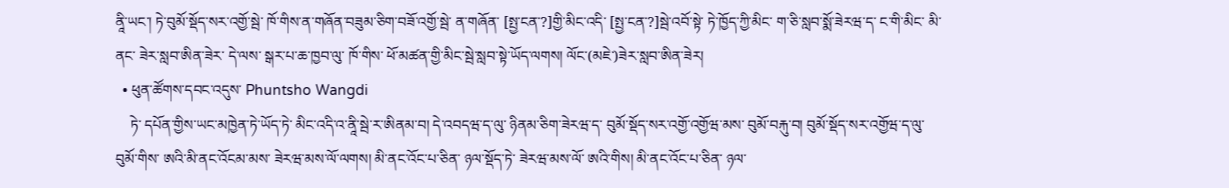ནཱི་ཡང་། ཏེ་བུམོ་སྡོད་སར་འགྱོ་སྦེ་ ཁོ་གིས་ན་གཞོན་བཟུམ་ཅིག་བཟོ་འགྱོ་སྦེ་ ན་གཞོན་ [སྤྱ་ངན་?]གྱི་མིང་འདི་ [སྤྱ་ངན་?]སྦེ་འབོ་སྟེ་ ཏེ་ཁྱོད་ཀྱི་མིང་ ག་ཅི་སླབ་སྨོ་ཟེརཝ་ད་ ང་གི་མིང་ མི་ནང་ ཟེར་སླབ་ཨིན་ཟེར་ དེ་ལས་ སྒར་པ་ཆ་ཁྱབ་ལུ་ ཁོ་གིས་ ཕོ་མཚན་གྱི་མིང་སྦེ་སླབ་སྟེ་ཡོད་ལགས། ལོང་(མཇེ་)ཟེར་སླབ་ཨིན་ཟེར།
  • ཕུན་ཚོགས་དབང་འདུས་ Phuntsho Wangdi
    ཏེ་ དཔོན་གྱིས་ཡང་མཁྱེན་ཏེ་ཡོད་ཏེ་ མིང་འདི་འ་ནཱི་སྦེ་ར་ཨིནམ་བ། དེ་འབདཝ་ད་ལུ་ ཉིནམ་ཅིག་ཟེརཝ་ད་ བུམོ་སྡོད་སར་འགྱོ་འགྱོཝ་མས་ བུམོ་བརྐུ་བ། བུམོ་སྡོད་སར་འགྱོཝ་ད་ལུ་ བུམོ་གིས་ ཨའི་མི་ནང་འོངམ་མས་ ཟེརཝ་མས་ལོ་ལགས། མི་ནང་འོང་པ་ཅིན་ ཉལ་སྡོད་ཏེ་ ཟེརཝ་མས་ལོ་ ཨའི་གིས། མི་ནང་འོང་པ་ཅིན་ ཉལ་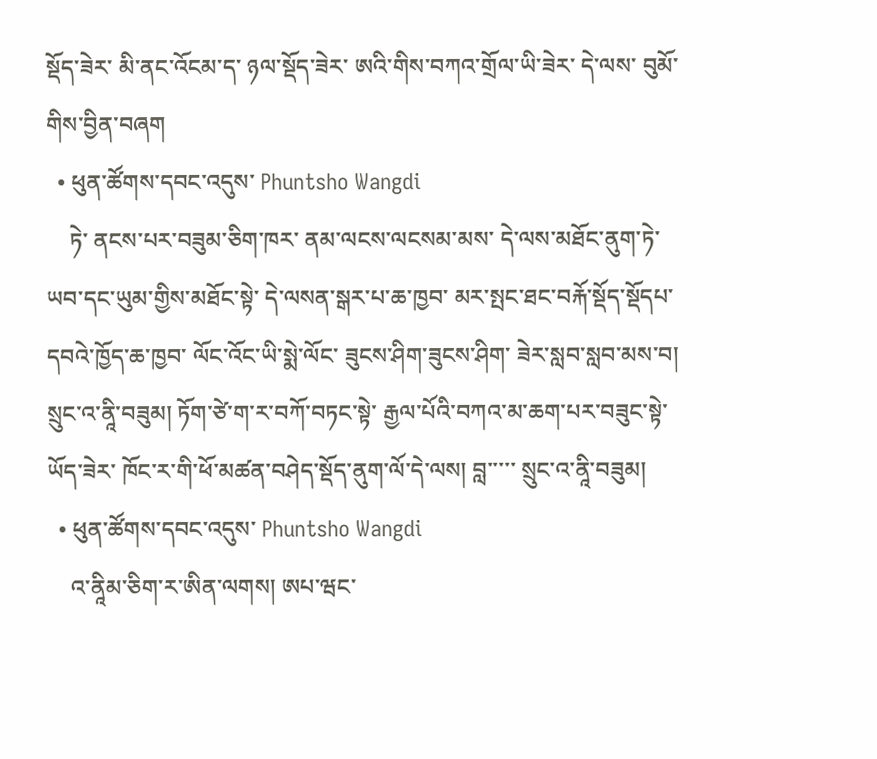སྡོད་ཟེར་ མི་ནང་འོངམ་ད་ ཉལ་སྡོད་ཟེར་ ཨའི་གིས་བཀའ་གྲོལ་ཡི་ཟེར་ དེ་ལས་ བུམོ་གིས་བྱིན་བཞག
  • ཕུན་ཚོགས་དབང་འདུས་ Phuntsho Wangdi
    ཏེ་ ནངས་པར་བཟུམ་ཅིག་ཁར་ ནམ་ལངས་ལངསམ་མས་ དེ་ལས་མཐོང་ནུག་ཏེ་ ཡབ་དང་ཡུམ་གྱིས་མཐོང་སྟེ་ དེ་ལསན་སྒར་པ་ཆ་ཁྱབ་ མར་སྤང་ཐང་བརྐོ་སྡོད་སྡོདཔ་ དབའེ་ཁྱོད་ཆ་ཁྱབ་ ལོང་འོང་ཡི་སྨེ་ལོང་ ཟུངས་ཤིག་ཟུངས་ཤིག་ ཟེར་སླབ་སླབ་མས་བ། སྲུང་འ་ནཱི་བཟུམ། ཏོག་ཙེ་ག་ར་བཀོ་བཏང་སྟེ་ རྒྱལ་པོའི་བཀའ་མ་ཆག་པར་བཟུང་སྟེ་ཡོད་ཟེར་ ཁོང་ར་གི་ཕོ་མཚན་བཤེད་སྡོད་ནུག་ལོ་དེ་ལས། བླ་་་་་ སྲུང་འ་ནཱི་བཟུམ།
  • ཕུན་ཚོགས་དབང་འདུས་ Phuntsho Wangdi
    འ་ནཱིམ་ཅིག་ར་ཨིན་ལགས། ཨཔ་ཝང་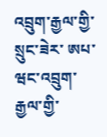འབྲུག་རྒྱལ་གྱི་སྲུང་ཟེར་ ཨཔ་ཝང་འབྲུག་རྒྱལ་གྱི་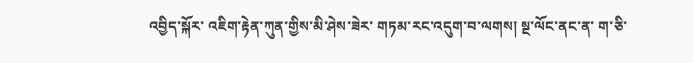འབྱིད་སྐོར་ འཇིག་རྟེན་ཀུན་གྱིས་མི་ཤེས་ཟེར་ གཏམ་རང་འདུག་བ་ལགས། སྔ་ལོང་ནང་ན་ ག་ཅི་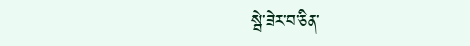སྦེ་ཟེར་བ་ཅིན་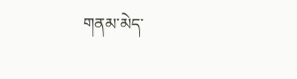གནམ་མེད་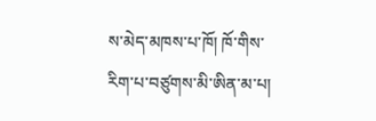ས་མེད་མཁས་པ་ཁོ། ཁོ་གིས་ རིག་པ་བཙུགས་མི་ཨིན་མ་པ།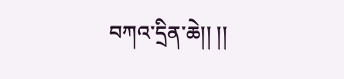བཀའ་དྲིན་ཆེ།། །།